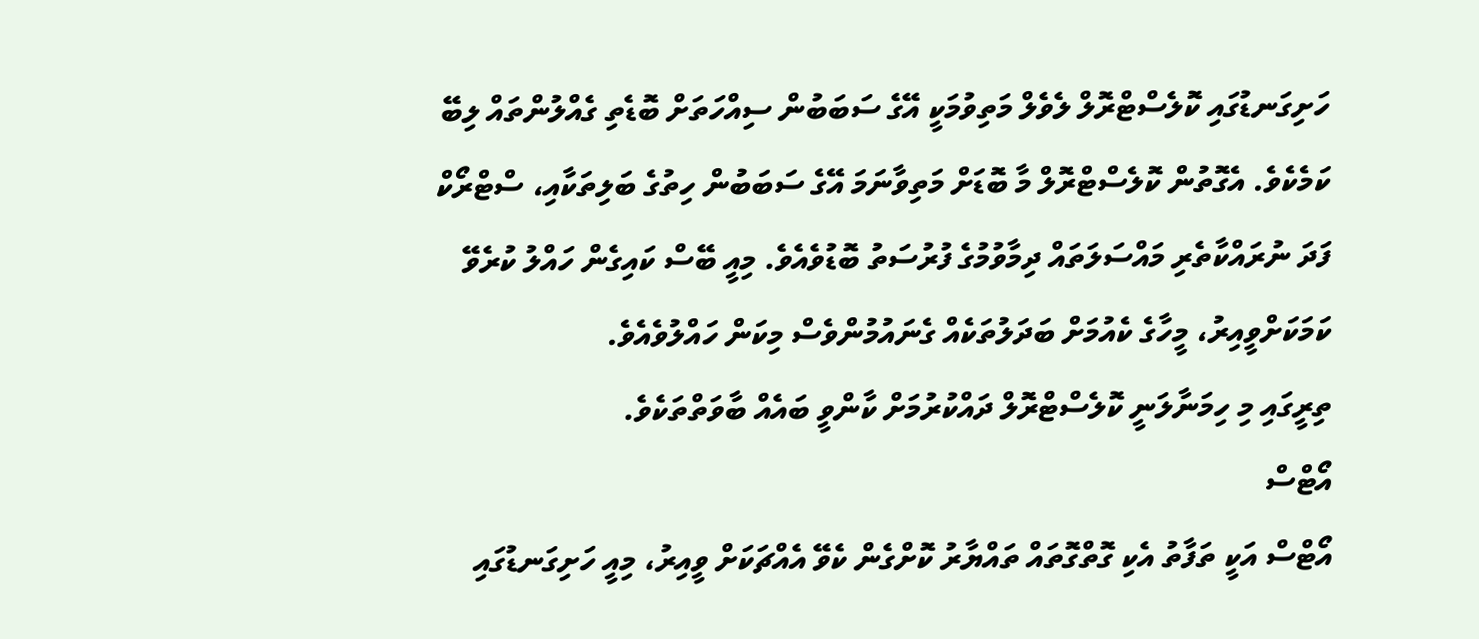ހަށިގަނޑުގައި ކޮލެސްޓްރޮލް ލެވެލް މަތިވުމަކީ އޭގެ ސަބަބުން ސިއްހަތަށް ބޮޑެތި ގެއްލުންތައް ލިބޭ ކަމެކެވެ. އެގޮތުން ކޮލެސްޓްރޮލް މާ ބޮޑަށް މަތިވާނަމަ އޭގެ ސަބަބުން ހިތުގެ ބަލިތަކާއި، ސްޓްރޯކް ފަދަ ނުރައްކާތެރި މައްސަލަތައް ދިމާވުމުގެ ފުރުސަތު ބޮޑުވެއެވެ. މިއީ ބޭސް ކައިގެން ހައްލު ކުރެވޭ ކަމަކަށްވީއިރު، މީހާގެ ކެއުމަށް ބަދަލުތަކެއް ގެނައުމުންވެސް މިކަން ހައްލުވެއެވެ.
ތިރީގައި މި ހިމަނާލަނީ ކޮލެސްޓްރޮލް ދައްކުރުމަށް ކާންވީ ބައެއް ބާވަތްތަކެވެ.
އޯޓްސް
އޯޓްސް އަކީ ތަފާތު އެކި ގޮތްގޮތައް ތައްޔާރު ކޮށްގެން ކެވޭ އެއްޗަކަށް ވީއިރު، މިއީ ހަށިގަނޑުގައި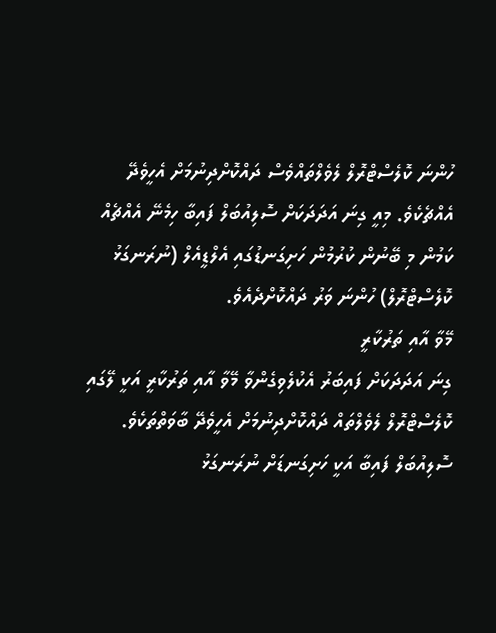ހުންނަ ކޮލެސްޓްރޮލް ލެވެލްތައްވެސް ދައްކޮށްދިނުމަށް އެހީވެދޭ އެއްޗެކެވެ. މިއީ ގިނަ އަދަދަކަށް ސޮލިއުބަލް ފައިބާ ހިމެނޭ އެއްޗެއް ކަމުން މި ބޭނުން ކުރުމުން ހަށިގަނޑުގައި އެލްޑީއެލް (ނުރަނގަޅު ކޮލެސްޓްރޮލް) ހުންނަ ވަރު ދައްކޮށްދެއެވެ.
މޭވާ އާއި ތަރުކާރީ
ގިނަ އަދަދަކަށް ފައިބަރު އެކުލެވިގެންވާ މޭވާ އާއި ތަރުކާރީ އަކީ ލޭގައި ކޮލެސްޓްރޮލް ލެވެލްތައް ދައްކޮށްދިނުމަށް އެހީވެދޭ ބާވަތްތަކެވެ. ސޮލިއުބަލް ފައިބާ އަކީ ހަށިގަނޑަށް ނުރަނގަޅު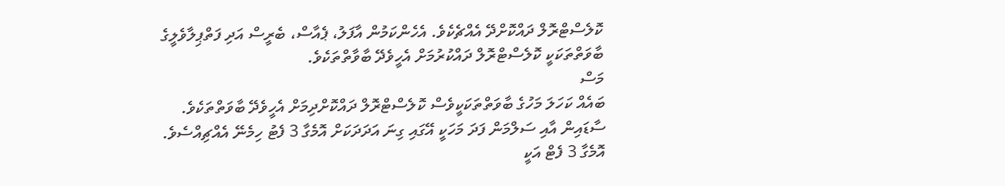ކޮލެސްޓްރޮލް ދައްކޮށްދޭ އެއްޗެކެވެ. އެހެންކަމުން އާފަލު، ޕެއާސް، ބެރީސް އަދި ފަތްޕިލާވެލީގެ ބާވަތްތަކަކީ ކޮލެސްޓްރޮލް ދައްކުރުމަށް އެހީވެދޭ ބާވާތްތަކެވެ.
މަސް
ބައެއް ކަހަލަ މަހުގެ ބާވަތްތަކަކީވެސް ކޮލެސްޓްރޮލް ދައްކޮށްދިމަށް އެހީވެދޭ ބާވަތްތަކެވެ. ސާޑައިން އާއި ސަލްމަން ފަދަ މަހަކީ އޭގައި ގިނަ އަދަދަކަށް އޮމެގާ 3 ފެޓު ހިމެނޭ އެއްޗިއްސެވެ. އޮމެގާ 3 ފެޓް އަކީ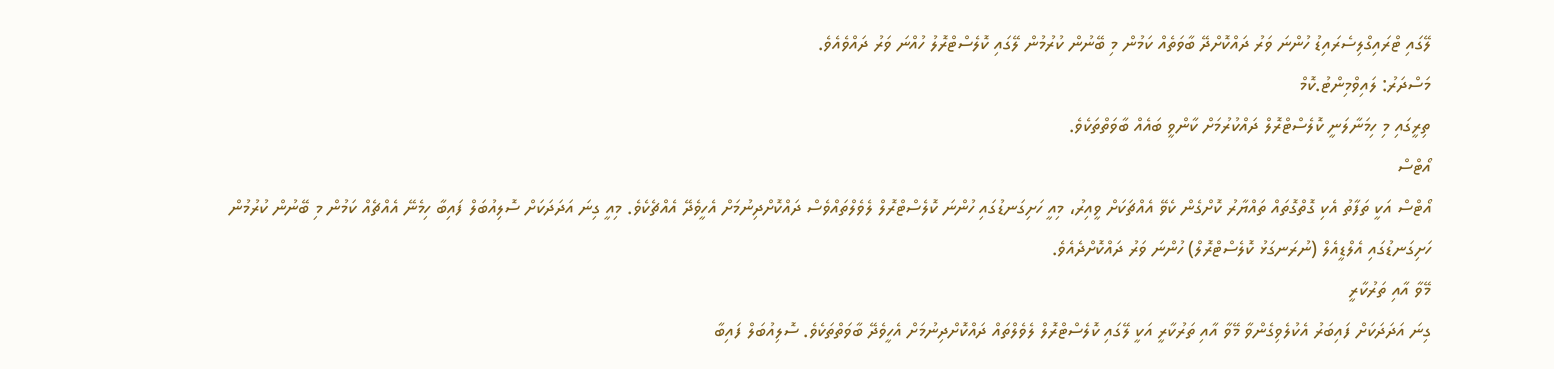ލޭގައި ޓްރައިގްލިސެރައިޑު ހުންނަ ވަރު ދައްކޮށްދޭ ބާވަތެއް ކަމުން މި ބޭނުން ކުރުމުން ލޭގައި ކޮލެސްޓްރޮލު ހުއްނަ ވަރު ދައްވެއެވެ.
މަސްދަރު: ލައިވްމިންޓު.ކޮމް
ތިރީގައި މި ހިމަނާލަނީ ކޮލެސްޓްރޮލް ދައްކުރުމަށް ކާންވީ ބައެއް ބާވަތްތަކެވެ.
އޯޓްސް
އޯޓްސް އަކީ ތަފާތު އެކި ގޮތްގޮތައް ތައްޔާރު ކޮށްގެން ކެވޭ އެއްޗަކަށް ވީއިރު، މިއީ ހަށިގަނޑުގައި ހުންނަ ކޮލެސްޓްރޮލް ލެވެލްތައްވެސް ދައްކޮށްދިނުމަށް އެހީވެދޭ އެއްޗެކެވެ. މިއީ ގިނަ އަދަދަކަށް ސޮލިއުބަލް ފައިބާ ހިމެނޭ އެއްޗެއް ކަމުން މި ބޭނުން ކުރުމުން ހަށިގަނޑުގައި އެލްޑީއެލް (ނުރަނގަޅު ކޮލެސްޓްރޮލް) ހުންނަ ވަރު ދައްކޮށްދެއެވެ.
މޭވާ އާއި ތަރުކާރީ
ގިނަ އަދަދަކަށް ފައިބަރު އެކުލެވިގެންވާ މޭވާ އާއި ތަރުކާރީ އަކީ ލޭގައި ކޮލެސްޓްރޮލް ލެވެލްތައް ދައްކޮށްދިނުމަށް އެހީވެދޭ ބާވަތްތަކެވެ. ސޮލިއުބަލް ފައިބާ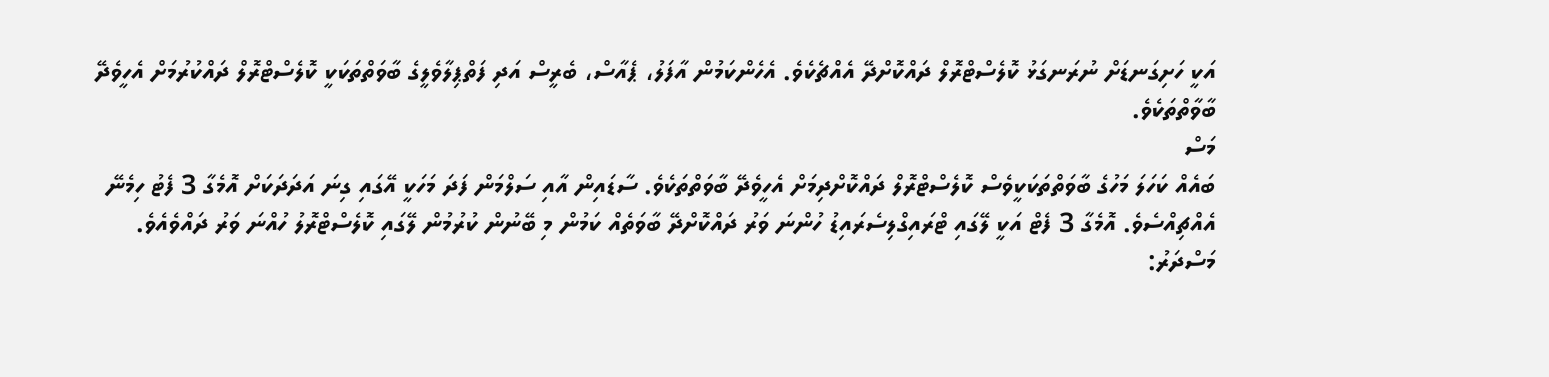އަކީ ހަށިގަނޑަށް ނުރަނގަޅު ކޮލެސްޓްރޮލް ދައްކޮށްދޭ އެއްޗެކެވެ. އެހެންކަމުން އާފަލު، ޕެއާސް، ބެރީސް އަދި ފަތްޕިލާވެލީގެ ބާވަތްތަކަކީ ކޮލެސްޓްރޮލް ދައްކުރުމަށް އެހީވެދޭ ބާވާތްތަކެވެ.
މަސް
ބައެއް ކަހަލަ މަހުގެ ބާވަތްތަކަކީވެސް ކޮލެސްޓްރޮލް ދައްކޮށްދިމަށް އެހީވެދޭ ބާވަތްތަކެވެ. ސާޑައިން އާއި ސަލްމަން ފަދަ މަހަކީ އޭގައި ގިނަ އަދަދަކަށް އޮމެގާ 3 ފެޓު ހިމެނޭ އެއްޗިއްސެވެ. އޮމެގާ 3 ފެޓް އަކީ ލޭގައި ޓްރައިގްލިސެރައިޑު ހުންނަ ވަރު ދައްކޮށްދޭ ބާވަތެއް ކަމުން މި ބޭނުން ކުރުމުން ލޭގައި ކޮލެސްޓްރޮލު ހުއްނަ ވަރު ދައްވެއެވެ.
މަސްދަރު: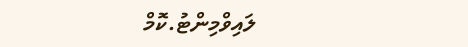ލައިވްމިންޓު.ކޮމް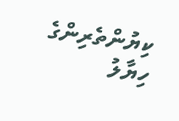ކިޔުންތެރިންގެ ހިޔާލު